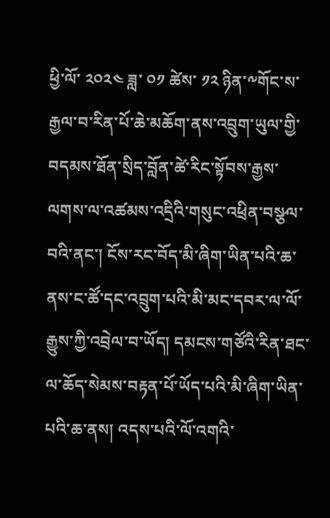ཕྱི་ལོ་ ༢༠༢༤ ཟླ་ ༠༡ ཚེས་ ༡༢ ཉིན་༸གོང་ས་རྒྱལ་བ་རིན་པོ་ཆེ་མཆོག་ནས་འབྲུག་ཡུལ་གྱི་བདམས་ཐོན་སྲིད་བློན་ཚེ་རིང་སྟོབས་རྒྱས་ལགས་ལ་འཚམས་འདྲིའི་གསུང་འཕྲིན་བསྩལ་བའི་ནང་། ངོས་རང་བོད་མི་ཞིག་ཡིན་པའི་ཆ་ནས་ང་ཚོ་དང་འབྲུག་པའི་མི་མང་དབར་ལ་ལོ་རྒྱུས་ཀྱི་འབྲེལ་བ་ཡོད། དམངས་གཙོའི་རིན་ཐང་ལ་ཆོད་སེམས་བརྟན་པོ་ཡོད་པའི་མི་ཞིག་ཡིན་པའི་ཆ་ནས། འདས་པའི་ལོ་འགའི་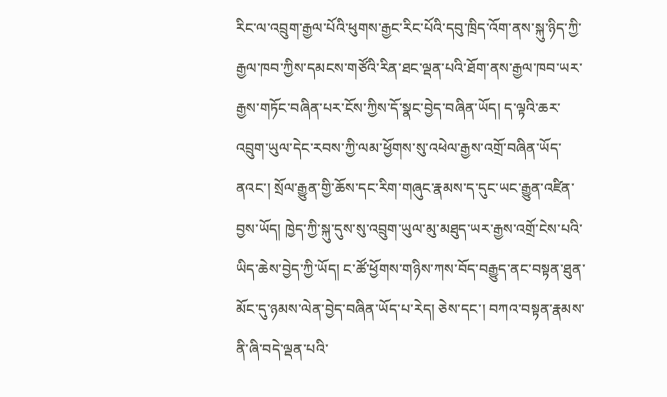རིང་ལ་འབྲུག་རྒྱལ་པོའི་ཕུགས་རྒྱང་རིང་པོའི་དབུ་ཁྲིད་འོག་ནས་སྐུ་ཉིད་ཀྱི་རྒྱལ་ཁབ་ཀྱིས་དམངས་གཙོའི་རིན་ཐང་ལྡན་པའི་ཐོག་ནས་རྒྱལ་ཁབ་ཡར་རྒྱས་གཏོང་བཞིན་པར་ངོས་ཀྱིས་དོ་སྣང་བྱེད་བཞིན་ཡོད། ད་ལྟའི་ཆར་འབྲུག་ཡུལ་དེང་རབས་ཀྱི་ལམ་ཕྱོགས་སུ་འཕེལ་རྒྱས་འགྲོ་བཞིན་ཡོད་ནའང་། སྲོལ་རྒྱུན་གྱི་ཆོས་དང་རིག་གཞུང་རྣམས་ད་དུང་ཡང་རྒྱུན་འཛིན་བྱས་ཡོད། ཁྱེད་ཀྱི་སྐུ་དུས་སུ་འབྲུག་ཡུལ་མུ་མཐུད་ཡར་རྒྱས་འགྲོ་ངེས་པའི་ཡིད་ཆེས་བྱེད་ཀྱི་ཡོད། ང་ཚོ་ཕྱོགས་གཉིས་ཀས་བོད་བརྒྱུད་ནང་བསྟན་ཐུན་མོང་དུ་ཉམས་ལེན་བྱེད་བཞིན་ཡོད་པ་རེད། ཅེས་དང་། བཀའ་བསྟན་རྣམས་ནི་ཞི་བདེ་ལྡན་པའི་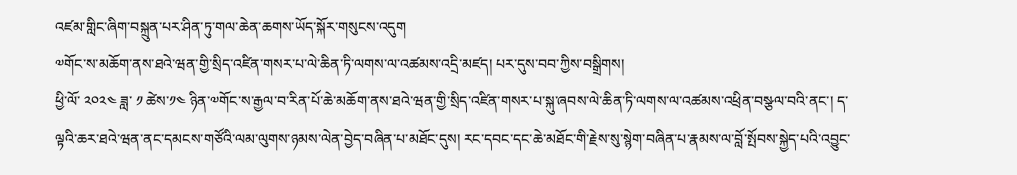འཛམ་གླིང་ཞིག་བསྐྲུན་པར་ཤིན་ཏུ་གལ་ཆེན་ཆགས་ཡོད་སྐོར་གསུངས་འདུག
༧གོང་ས་མཆོག་ནས་ཐའེ་ཝན་གྱི་སྲིད་འཛིན་གསར་པ་ལེ་ཆིན་ཏི་ལགས་ལ་འཚམས་འདྲི་མཛད། པར་དུས་བབ་ཀྱིས་བསྒྲིགས།
ཕྱི་ལོ་ ༢༠༢༤ ཟླ་ ༡ ཚེས་༡༤ ཉིན་༧གོང་ས་རྒྱལ་བ་རིན་པོ་ཆེ་མཆོག་ནས་ཐའེ་ཝན་གྱི་སྲིད་འཛིན་གསར་པ་སྐུ་ཞབས་ལེ་ཆིན་ཏི་ལགས་ལ་འཚམས་འཕྲིན་བསྩལ་བའི་ནང་། ད་ལྟའི་ཆར་ཐའེ་ཝན་ནང་དམངས་གཙོའི་ལམ་ལུགས་ཉམས་ལེན་བྱེད་བཞིན་པ་མཐོང་དུས། རང་དབང་དང་ཆེ་མཐོང་གི་རྗེས་སུ་སྙེག་བཞིན་པ་རྣམས་ལ་བློ་སྤོབས་སྐྱེད་པའི་འབྱུང་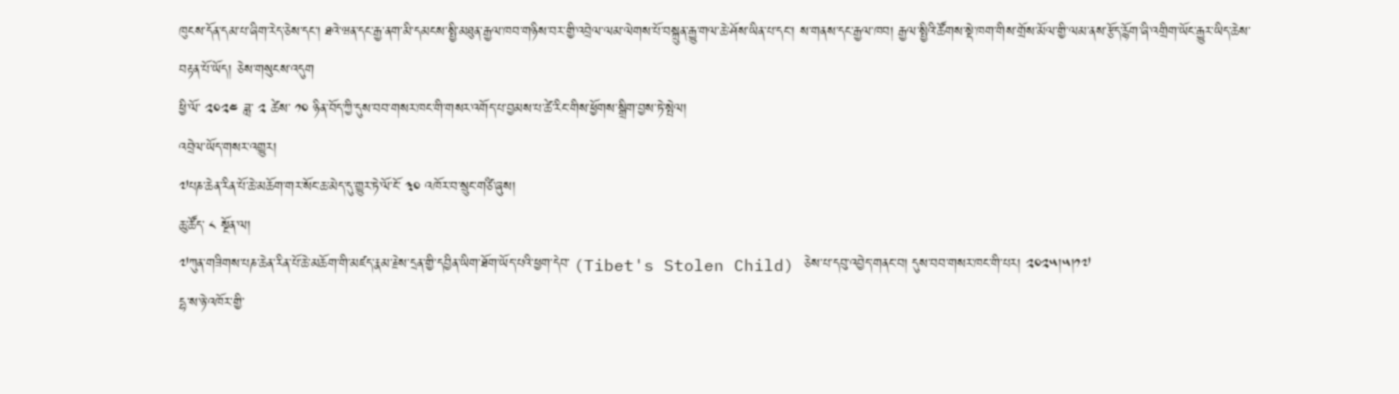ཁུངས་དོན་དམ་པ་ཞིག་རེད་ཅེས་དང་། ཐའེ་ཝན་དང་རྒྱ་ནག་མི་དམངས་སྤྱི་མཐུན་རྒྱལ་ཁབ་གཉིས་བར་གྱི་འབྲེལ་ལམ་ལེགས་པོ་བསྐྲུན་རྒྱུ་གལ་ཆེ་ཤོས་ཡིན་པ་དང་། ས་གནས་དང་རྒྱལ་ཁབ། རྒྱལ་སྤྱིའི་ཚོགས་སྡེ་ཁག་གིས་གྲོས་མོལ་གྱི་ལམ་ནས་རྩོད་རྙོག་ཞི་འགྲིག་ཡོང་རྒྱུར་ཡིད་ཆེས་བརྟན་པོ་ཡོད། ཅེས་གསུངས་འདུག
ཕྱི་ལོ་ ༢༠༢༤ ཟླ་ ༢ ཚེས་ ༡༠ ཉིན་བོད་ཀྱི་དུས་བབ་གསར་ཁང་གི་གསར་འགོད་པ་བྱམས་པ་ཚེ་རིང་གིས་ཕྱོགས་སྒྲིག་བྱས་ཏེ་སྤེལ།
འབྲེལ་ཡོད་གསར་འགྱུར།
༧པཎ་ཆེན་རིན་པོ་ཆེ་མཆོག་གར་སོང་ཆ་མེད་དུ་གྱུར་ཏེ་ལོ་ངོ་ ༣༠ འཁོར་བ་སྲུང་གཙི་ཞུས།
ཆུ་ཚོད་ ༨ སྔོན་ལ།
༧ཀུན་གཟིགས་པཎ་ཆེན་རིན་པོ་ཆེ་མཆོག་གི་མཛད་རྣམ་རྗེས་དྲན་གྱི་དབྱིན་ཡིག་ཐོག་ཡོད་པའི་ཕྱག་དེབ་ (Tibet's Stolen Child) ཅེས་པ་དབུ་འབྱེད་གནང་བ། དུས་བབ་གསར་ཁང་གི་པར། ༢༠༢༥།༥།༡༧
དྷ་ས་ཉེ་འཁོར་གྱི་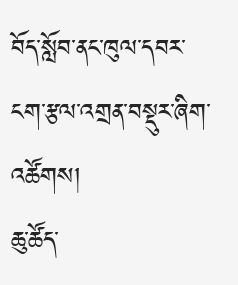བོད་སློབ་ནང་ཁུལ་དབར་ངག་རྩལ་འགྲན་བསྡུར་ཞིག་འཚོགས།
ཆུ་ཚོད་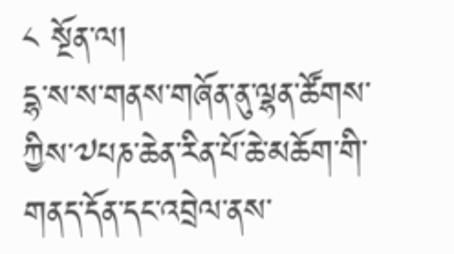༨ སྔོན་ལ།
དྷ་ས་ས་གནས་གཞོན་ནུ་ལྷན་ཚོགས་ཀྱིས་༧པཎ་ཆེན་རིན་པོ་ཆེ་མཆོག་གི་གནད་དོན་དང་འབྲེལ་ནས་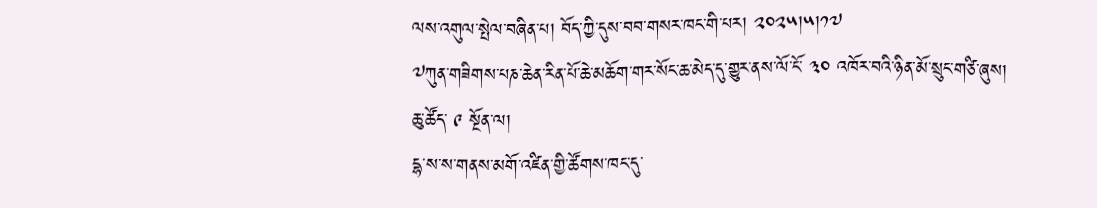ལས་འགུལ་སྤེལ་བཞིན་པ། བོད་ཀྱི་དུས་བབ་གསར་ཁང་གི་པར། ༢༠༢༥།༥།༡༧
༧ཀུན་གཟིགས་པཎ་ཆེན་རིན་པོ་ཆེ་མཆོག་གར་སོང་ཆ་མེད་དུ་གྱུར་ནས་ལོ་ངོ་ ༣༠ འཁོར་བའི་ཉིན་མོ་སྲུང་གཙི་ཞུས།
ཆུ་ཚོད་ ༩ སྔོན་ལ།
དྷ་ས་ས་གནས་མགོ་འཛིན་གྱི་ཚོགས་ཁང་དུ་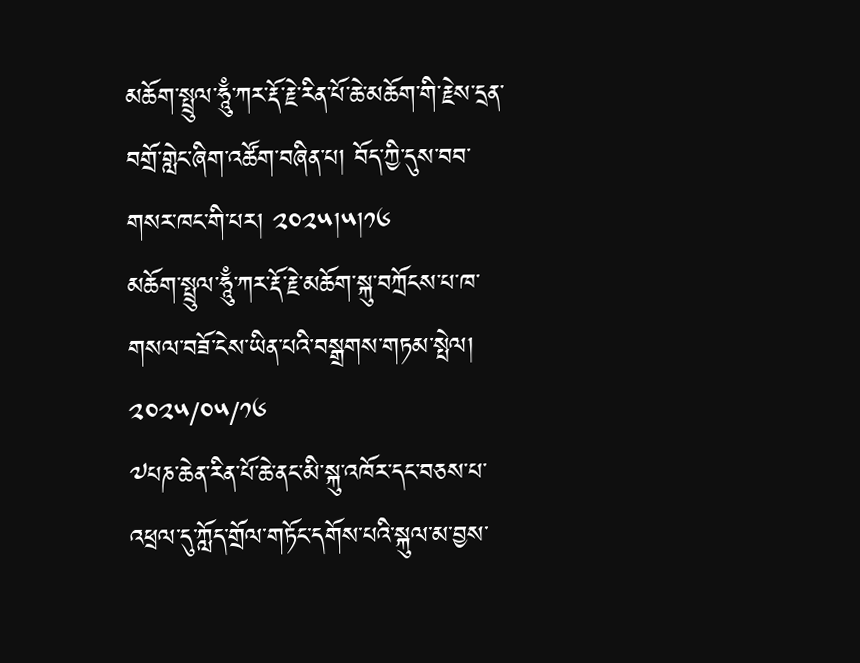མཆོག་སྤྲུལ་ཧཱུྃ་ཀར་རྡོ་རྗེ་རིན་པོ་ཆེ་མཆོག་གི་རྗེས་དྲན་བགྲོ་གླེང་ཞིག་འཚོག་བཞིན་པ། བོད་ཀྱི་དུས་བབ་གསར་ཁང་གི་པར། ༢༠༢༥།༥།༡༦
མཆོག་སྤྲུལ་ཧཱུྃ་ཀར་རྡོ་རྗེ་མཆོག་སྐུ་བཀྲོངས་པ་ཁ་གསལ་བཟོ་ངེས་ཡིན་པའི་བསྒྲགས་གཏམ་སྤེལ།
༢༠༢༥/༠༥/༡༦
༧པཎ་ཆེན་རིན་པོ་ཆེ་ནང་མི་སྐུ་འཁོར་དང་བཅས་པ་འཕྲལ་དུ་ཀློད་གྲོལ་གཏོང་དགོས་པའི་སྐུལ་མ་བྱས་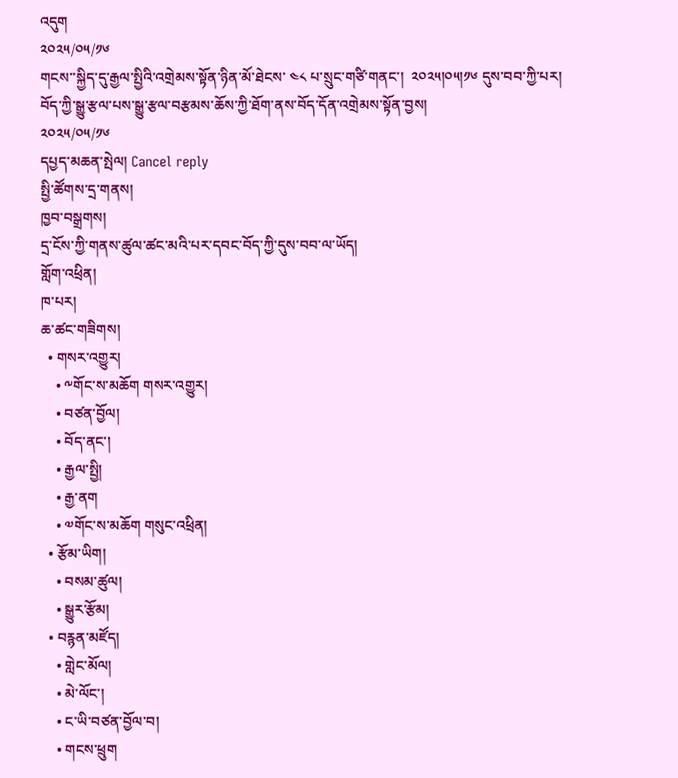འདུག
༢༠༢༥/༠༥/༡༦
གངས་་སྐྱིད་དུ་རྒྱལ་སྤྱིའི་འགྲེམས་སྟོན་ཉིན་མོ་ཐེངས་ ༤༨ པ་སྲུང་གཙི་གནང་།  ༢༠༢༥།༠༥།༡༦ དུས་བབ་ཀྱི་པར།
བོད་ཀྱི་སྒྱུ་རྩལ་པས་སྒྱུ་རྩལ་བརྩམས་ཆོས་ཀྱི་ཐོག་ནས་བོད་དོན་འགྲེམས་སྟོན་བྱས།
༢༠༢༥/༠༥/༡༦
དཔྱད་མཆན་སྤེལ། Cancel reply
སྤྱི་ཚོགས་དྲ་གནས།
ཁྱབ་བསྒྲགས།
དྲ་ངོས་ཀྱི་གནས་ཚུལ་ཚང་མའི་པར་དབང་བོད་ཀྱི་དུས་བབ་ལ་ཡོད།
གློག་འཕྲིན།
ཁ་པར།
ཆ་ཚང་གཟིགས།
  • གསར་འགྱུར།
    • ༸གོང་ས་མཆོག གསར་འགྱུར།
    • བཙན་བྱོལ།
    • བོད་ནང་།
    • རྒྱལ་སྤྱི།
    • རྒྱ་ནག
    • ༧གོང་ས་མཆོག གསུང་འཕྲིན།
  • རྩོམ་ཡིག།
    • བསམ་ཚུལ།
    • སྒྱུར་རྩོམ།
  • བརྙན་མཛོད།
    • གླེང་མོལ།
    • མེ་ལོང་།
    • ང་ཡི་བཙན་བྱོལ་བ།
    • གངས་ཕྲུག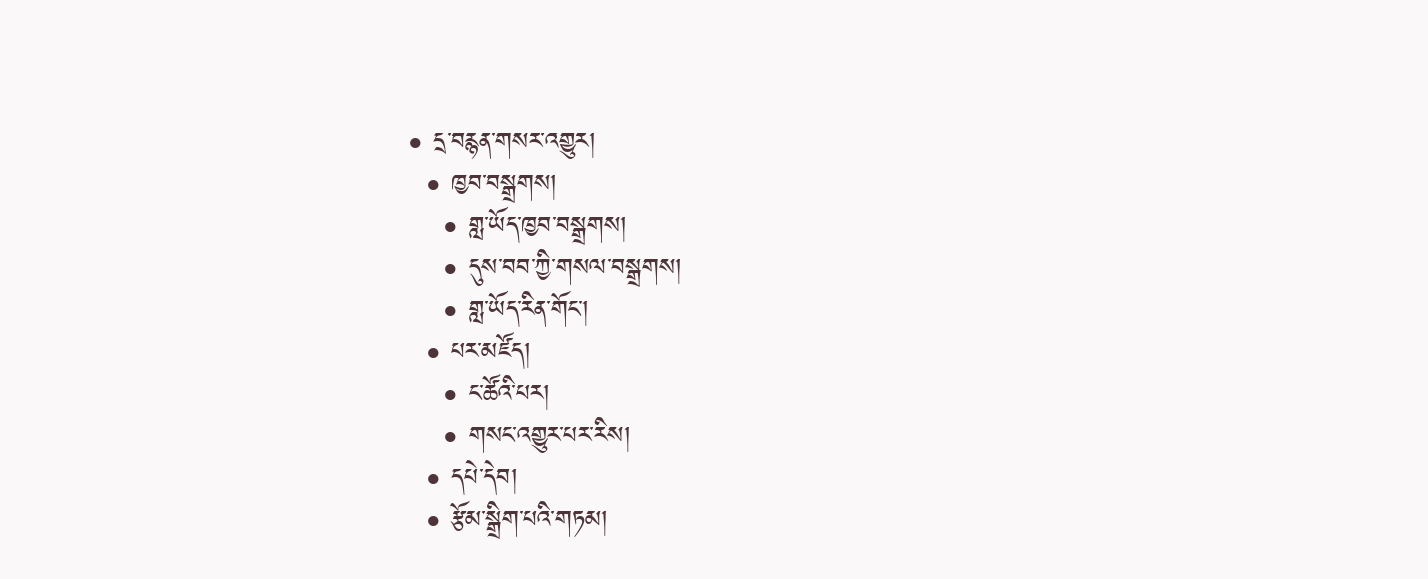• དྲ་བརྙན་གསར་འགྱུར།
  • ཁྱབ་བསྒྲགས།
    • གླ་ཡོད་ཁྱབ་བསྒྲགས།
    • དུས་བབ་ཀྱི་གསལ་བསྒྲགས།
    • གླ་ཡོད་རིན་གོང་།
  • པར་མཛོད།
    • ང་ཚོའི་པར།
    • གསང་འགྱུར་པར་རིས།
  • དཔེ་དེབ།
  • རྩོམ་སྒྲིག་པའི་གཏམ།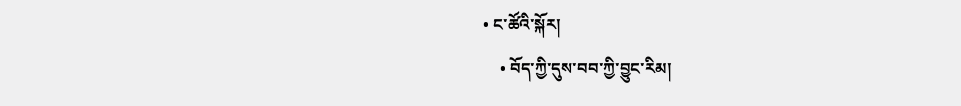• ང་ཚོའི་སྐོར།
    • བོད་ཀྱི་དུས་བབ་ཀྱི་བྱུང་རིམ།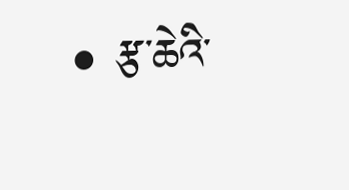• རྩ་ཆེའི་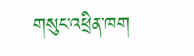གསུང་འཕྲིན་ཁག